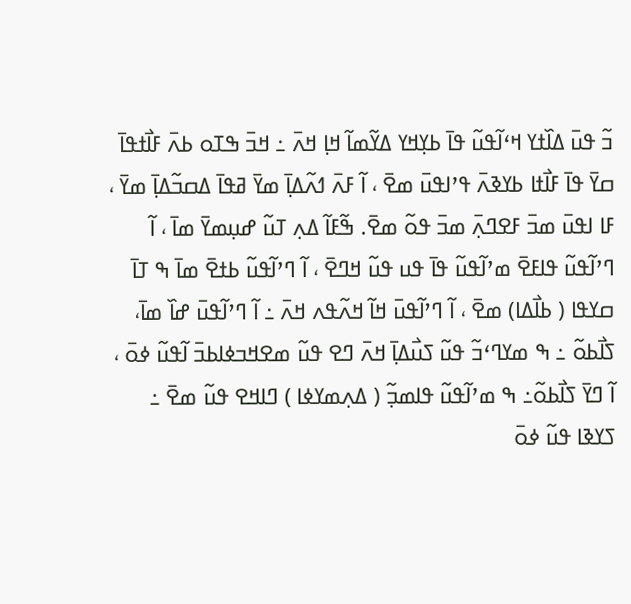ߏ߬ ߟߎ߫ ߡߊ߰ߙߌ ߞߵߊ߬ߟߎ߬ ߟߊ߫ ߕߌ߲ߞߌ ߡߌ߬ߘߊ߬ ߞߊ߲ ߞߍ߫ ߸ ߞߏ߫ ߒߠߋ ߕߍ߫ ߓߊ߯ߙߟߊ߫ ߛߌ߫ ߟߊ߫ ߓߊ߯ߙߊ ߕߌߢߍ߫ ߟߴߊߟߎ߫ ߘߐ߫ ، ߊ߬ ߓߍ߫ ߗߍ߬ߡߊ߲߫ ߘߌ߫ ߥߟߊ߫ ߡߛߏ߬ߡߊ߲߫ ߘߌ߫ ، ߓߊ ߊߟߎ߫ ߘߏ߫ ߓߐߣߍ߲߫ ߘߏ߫ ߟߋ߬ ߘߐ߫. ߒ߬ߓߊ߬ ߡߍ߲ ߠߎ߬ ߝߎ߲ߘߌ߫ ߘߊ߫ ، ߊ߬ ߣߴߊ߬ߟߎ߬ ߟߊߓߐ߫ ߘߴߊ߬ߟߎ߬ ߟߊ߫ ߟߎ ߟߎ߬ ߞߣߐ߫ ، ߊ߬ ߣߴߊ߬ߟߎ߬ ߕߙߐ߫ ߘߊ߫ ߒ ߠߊ߫ ߛߌߟߊ ( ߕߊ߯ߡߊ) ߘߐ߫ ، ߊ߬ ߣߴߊ߬ߟߎ߫ ߞߊ߬ ߞߍ߬ߟߍ ߞߍ߫ ߸ ߊ߬ ߣߴߊ߬ߟߎ߫ ߝߊ߰ ߘߊ߫، ߖߊ߯ߕߋ߬ ߸ ߒ ߘߌߣߵߏ߬ ߟߎ߬ ߖߎ߯ߡߊ߲߫ ߞߍ߫ ߣߐ ߟߎ߬ ߘߐߞߏߦߊߕߏ߫ ߊ߬ߟߎ߬ ߦߋ߫ ، ߊ߬ ߣߌ߫ ߖߊ߯ߕߋ߬߸ ߒ ߘߴߊ߬ߟߎ߬ ߟߊߘߏ߲߬ ( ߡߍ߲ߘߌߦߊ ) ߣߊߞߐ ߟߎ߬ ߘߐ߫ ߸ ߖߌߢߊ ߟߎ߬ ߦߋ߫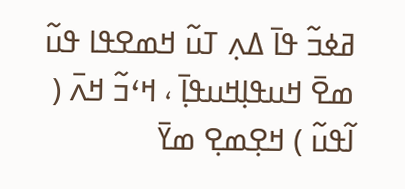ߥߦߏ߬ ߟߊ߫ ߡߍ߲ ߠߎ߬ ߞߘߐߟߊ ߟߎ߬ ߘߐ߫ ߞߎߟߊ߲ߞߎߟߊ߲߫ ، ߞߵߏ߬ ߞߍ߫ ( ߊ߬ߟߎ߬ ) ߞߐ߲ߘߐ߲ ߘߌ߫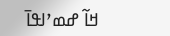ߞߊ߬ ߝߘߴߊߟߊ߫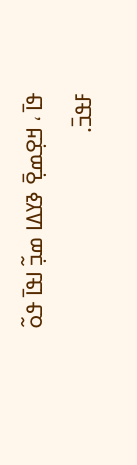ߟߊ߫ ، ߞߐ߲ߘߐ߲߫ ߢߌߡߊ ߘߏ߲߬ ߊߟߊ߫ ߟߋ߬ ߓߟߏ߫.